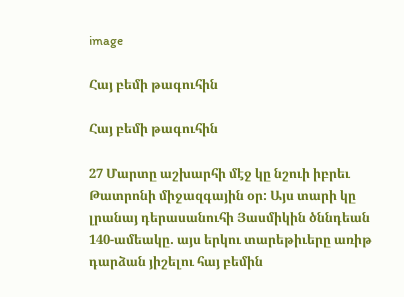image

Հայ բեմի թագուհին

Հայ բեմի թագուհին

27 Մարտը աշխարհի մէջ կը նշուի իբրեւ Թատրոնի միջազգային օր: Այս տարի կը լրանայ դերասանուհի Յասմիկին ծննդեան 140-ամեակը. այս երկու տարեթիւերը առիթ դարձան յիշելու հայ բեմին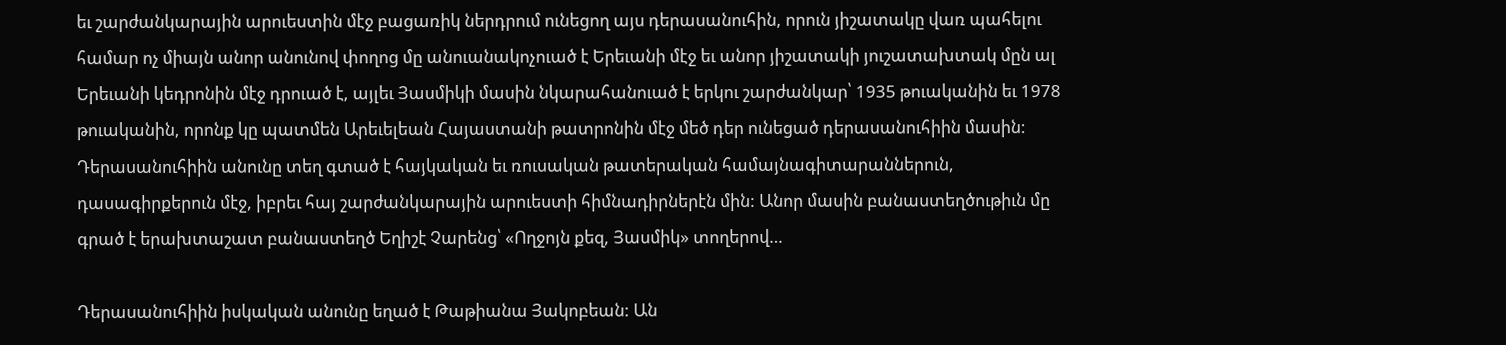եւ շարժանկարային արուեստին մէջ բացառիկ ներդրում ունեցող այս դերասանուհին, որուն յիշատակը վառ պահելու համար ոչ միայն անոր անունով փողոց մը անուանակոչուած է Երեւանի մէջ եւ անոր յիշատակի յուշատախտակ մըն ալ Երեւանի կեդրոնին մէջ դրուած է, այլեւ Յասմիկի մասին նկարահանուած է երկու շարժանկար՝ 1935 թուականին եւ 1978 թուականին, որոնք կը պատմեն Արեւելեան Հայաստանի թատրոնին մէջ մեծ դեր ունեցած դերասանուհիին մասին: Դերասանուհիին անունը տեղ գտած է հայկական եւ ռուսական թատերական համայնագիտարաններուն, դասագիրքերուն մէջ, իբրեւ հայ շարժանկարային արուեստի հիմնադիրներէն մին: Անոր մասին բանաստեղծութիւն մը գրած է երախտաշատ բանաստեղծ Եղիշէ Չարենց՝ «Ողջոյն քեզ, Յասմիկ» տողերով…

Դերասանուհիին իսկական անունը եղած է Թաթիանա Յակոբեան: Ան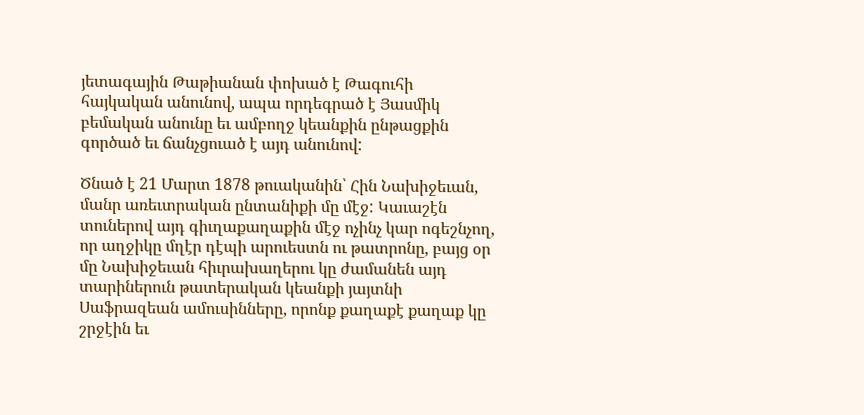յետագային Թաթիանան փոխած է Թագուհի հայկական անունով, ապա որդեգրած է Յասմիկ բեմական անունը եւ ամբողջ կեանքին ընթացքին գործած եւ ճանչցուած է այդ անունով:

Ծնած է 21 Մարտ 1878 թուականին՝ Հին Նախիջեւան, մանր առեւտրական ընտանիքի մը մէջ: Կաւաշէն տուներով այդ գիւղաքաղաքին մէջ ոչինչ կար ոգեշնչող, որ աղջիկը մղէր դէպի արուեստն ու թատրոնը, բայց օր մը Նախիջեւան հիւրախաղերու կը ժամանեն այդ տարիներուն թատերական կեանքի յայտնի Սաֆրազեան ամուսինները, որոնք քաղաքէ քաղաք կը շրջէին եւ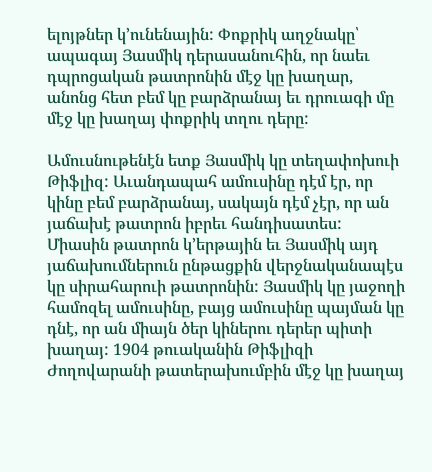ելոյթներ կ՚ունենային: Փոքրիկ աղջնակը՝ ապագայ Յասմիկ դերասանուհին, որ նաեւ դպրոցական թատրոնին մէջ կը խաղար, անոնց հետ բեմ կը բարձրանայ եւ դրուագի մը մէջ կը խաղայ փոքրիկ տղու դերը:

Ամուսնութենէն ետք Յասմիկ կը տեղափոխուի Թիֆլիզ: Աւանդապահ ամուսինը դէմ էր, որ կինը բեմ բարձրանայ, սակայն դէմ չէր, որ ան յաճախէ թատրոն իբրեւ հանդիսատես: Միասին թատրոն կ՚երթային եւ Յասմիկ այդ յաճախումներուն ընթացքին վերջնականապէս կը սիրահարուի թատրոնին: Յասմիկ կը յաջողի համոզել ամուսինը, բայց ամուսինը պայման կը դնէ, որ ան միայն ծեր կիներու դերեր պիտի խաղայ: 1904 թուականին Թիֆլիզի Ժողովարանի թատերախումբին մէջ կը խաղայ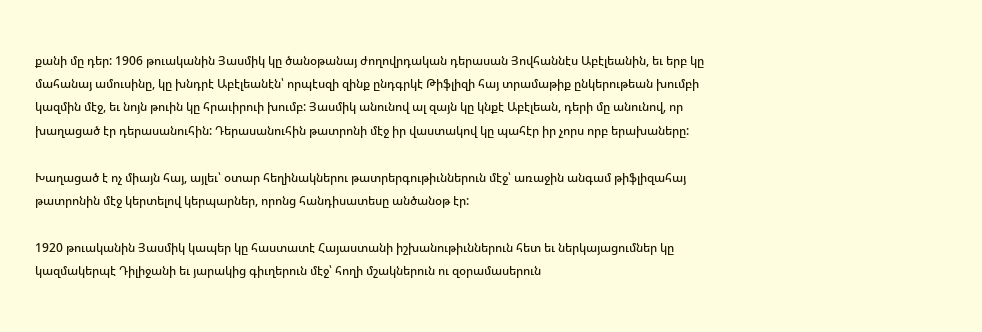քանի մը դեր: 1906 թուականին Յասմիկ կը ծանօթանայ ժողովրդական դերասան Յովհաննէս Աբէլեանին, եւ երբ կը մահանայ ամուսինը, կը խնդրէ Աբէլեանէն՝ որպէսզի զինք ընդգրկէ Թիֆլիզի հայ տրամաթիք ընկերութեան խումբի կազմին մէջ, եւ նոյն թուին կը հրաւիրուի խումբ: Յասմիկ անունով ալ զայն կը կնքէ Աբէլեան, դերի մը անունով, որ խաղացած էր դերասանուհին: Դերասանուհին թատրոնի մէջ իր վաստակով կը պահէր իր չորս որբ երախաները:

Խաղացած է ոչ միայն հայ, այլեւ՝ օտար հեղինակներու թատրերգութիւններուն մէջ՝ առաջին անգամ թիֆլիզահայ թատրոնին մէջ կերտելով կերպարներ, որոնց հանդիսատեսը անծանօթ էր:

1920 թուականին Յասմիկ կապեր կը հաստատէ Հայաստանի իշխանութիւններուն հետ եւ ներկայացումներ կը կազմակերպէ Դիլիջանի եւ յարակից գիւղերուն մէջ՝ հողի մշակներուն ու զօրամասերուն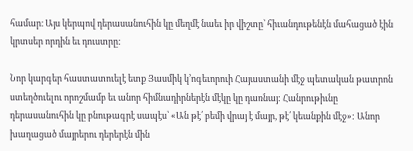համար։ Այս կերպով դերասանուհին կը մեղմէ նաեւ իր վիշտը՝ հիւանդութենէն մահացած էին կրտսեր որդին եւ դուստրը:

Նոր կարգեր հաստատուելէ ետք Յասմիկ կ՚ոգեւորուի Հայաստանի մէջ պետական թատրոն ստեղծուելու որոշմամբ եւ անոր հիմնադիրներէն մէկը կը դառնայ: Հանրութիւնը դերասանուհին կը բնութագրէ սապէս՝ «Ան թէ՛ բեմի վրայ է մայր, թէ՛ կեանքին մէջ»: Անոր խաղացած մայրերու դերերէն մին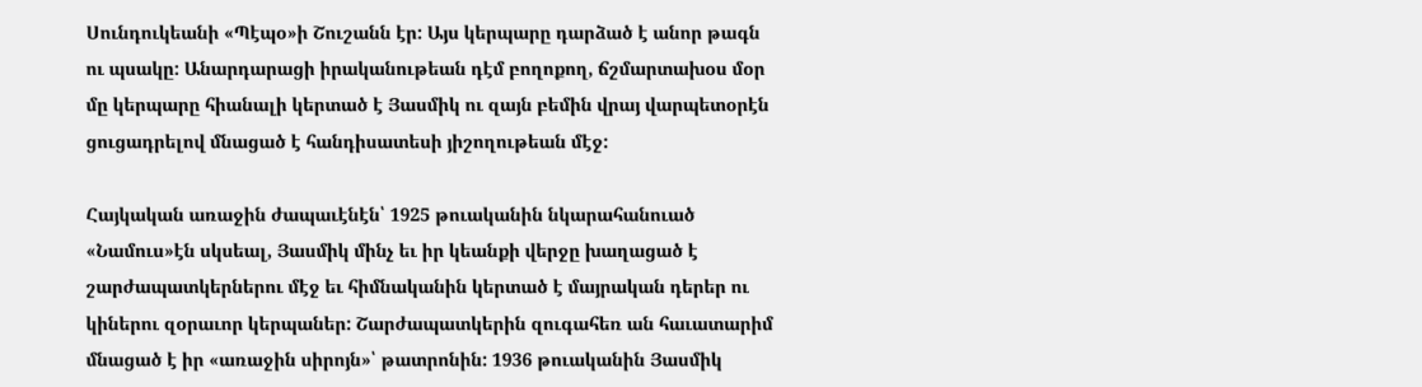Սունդուկեանի «Պէպօ»ի Շուշանն էր: Այս կերպարը դարձած է անոր թագն ու պսակը: Անարդարացի իրականութեան դէմ բողոքող, ճշմարտախօս մօր մը կերպարը հիանալի կերտած է Յասմիկ ու զայն բեմին վրայ վարպետօրէն ցուցադրելով մնացած է հանդիսատեսի յիշողութեան մէջ:

Հայկական առաջին ժապաւէնէն՝ 1925 թուականին նկարահանուած «Նամուս»էն սկսեալ, Յասմիկ մինչ եւ իր կեանքի վերջը խաղացած է շարժապատկերներու մէջ եւ հիմնականին կերտած է մայրական դերեր ու կիներու զօրաւոր կերպաներ: Շարժապատկերին զուգահեռ ան հաւատարիմ մնացած է իր «առաջին սիրոյն»՝ թատրոնին: 1936 թուականին Յասմիկ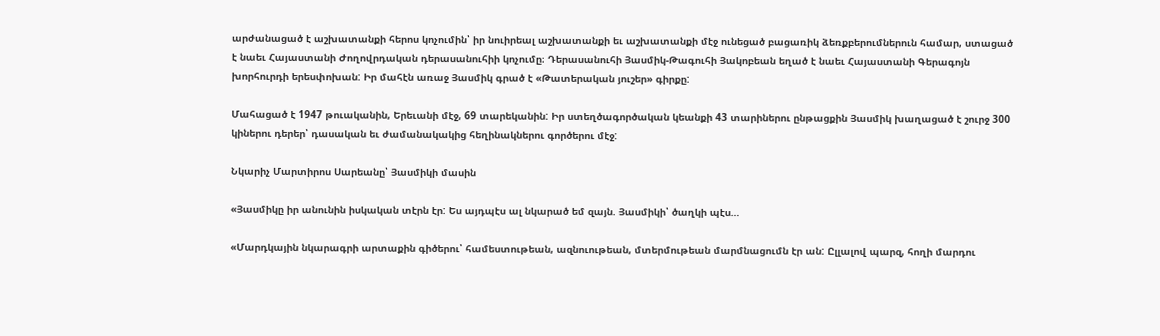արժանացած է աշխատանքի հերոս կոչումին՝ իր նուիրեալ աշխատանքի եւ աշխատանքի մէջ ունեցած բացառիկ ձեռքբերումներուն համար, ստացած է նաեւ Հայաստանի Ժողովրդական դերասանուհիի կոչումը։ Դերասանուհի Յասմիկ-Թագուհի Յակոբեան եղած է նաեւ Հայաստանի Գերագոյն խորհուրդի երեսփոխան: Իր մահէն առաջ Յասմիկ գրած է «Թատերական յուշեր» գիրքը:

Մահացած է 1947 թուականին, Երեւանի մէջ, 69 տարեկանին: Իր ստեղծագործական կեանքի 43 տարիներու ընթացքին Յասմիկ խաղացած է շուրջ 300 կիներու դերեր՝ դասական եւ ժամանակակից հեղինակներու գործերու մէջ:

Նկարիչ Մարտիրոս Սարեանը՝ Յասմիկի մասին

«Յասմիկը իր անունին իսկական տէրն էր: Ես այդպէս ալ նկարած եմ զայն. Յասմիկի՝ ծաղկի պէս…

«Մարդկային նկարագրի արտաքին գիծերու՝ համեստութեան, ազնուութեան, մտերմութեան մարմնացումն էր ան: Ըլլալով պարզ, հողի մարդու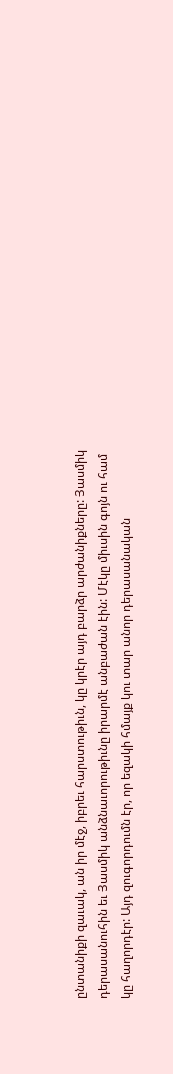ընտանիքի զաւակ, ան իր մէջ, իբրեւ հարստութիւն, կը կրէր այդ բարձր արժանիքները: Յասմիկ դերասանուհին եւ Յասմիկ անձնաւորութիւնը իրարմէ անբաժան էին: Մէկը միւսին գոյն ու համ կը հաղորդէր: Այդ զուգորդումն էր, որ եզակի հմայք կու տար անոր դերասանական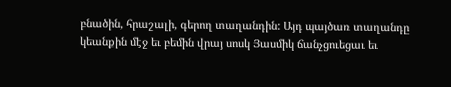բնածին, հրաշալի, գերող տաղանդին: Այդ պայծառ տաղանդը կեանքին մէջ եւ բեմին վրայ սոսկ Յասմիկ ճանչցուեցաւ եւ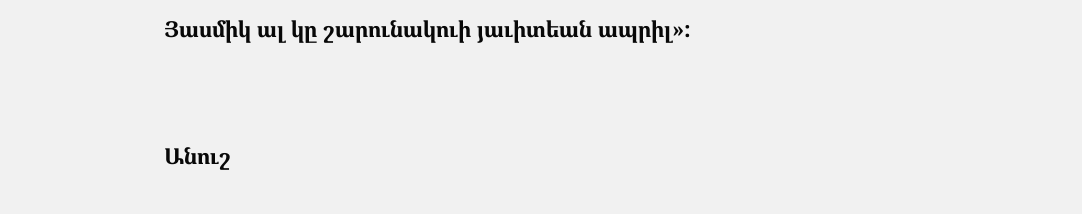Յասմիկ ալ կը շարունակուի յաւիտեան ապրիլ»:



Անուշ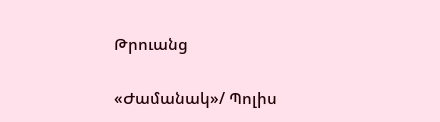Թրուանց

«Ժամանակ»/ Պոլիս